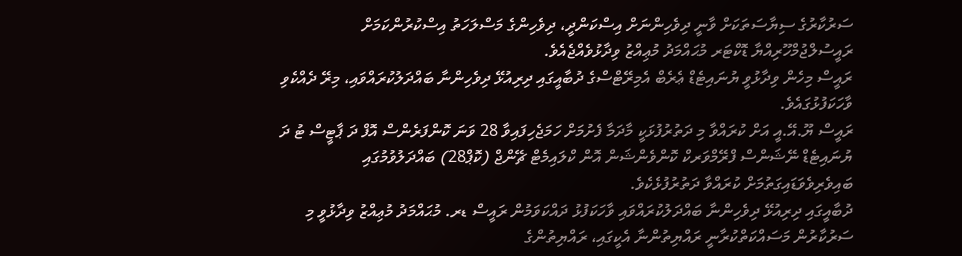ސަރުކާރުގެ ސިޔާސަތަކަށް ވާނީ ދިވެހިންނަށް އިސްކަންދީ، ދިވެހިންގެ މަސްލަހަތު އިސްކުރުންކަމަށް ރައީސުލްޖުމްހޫރިއްޔާ ޑޮކްޓަރ މުޙައްމަދު މުޢިއްޒު ވިދާޅުވެއްޖެއެވެ.
ރައީސް މިހެން ވިދާޅުވީ ޔުނައިޓެޑް ޢެރެބް އެމިރޭޓްސްގެ ދުބާއީގައި ދިރިއުޅޭ ދިވެހިންނާ ބައްދަލުކުރައްވައި، މިރޭ ދެއްކެވި ވާހަކަފުޅުގައެވެ.
ރައީސް ޔޫ.އޭ.އީ އަށް ކުރައްވާ މި ދަތުރުފުޅަކީ މާދަމާ ފެށުމަށް ހަމަޖެހިފައިވާ 28 ވަނަ ކޮންފަރެންސް އޮފް ދަ ޕާޓީސް ޓު ދަ ޔުނައިޓެޑް ނޭޝަންސް ފްރޭމްވަރކް ކޮންވެންޝަން އޮން ކްލައިމެޓް ޗޭންޖް (ކޮޕް28) ބައްދަލުވުމުގައި ބައިވެރިވެވަޑައިގަތުމަށް ކުރައްވާ ދަތުރުފުޅެކެވެ.
ދުބާއީގައި ދިރިއުޅޭ ދިވެހިންނާ ބައްދަލުކުރައްވައި ވާހަކަފުޅު ދައްކަވަމުން ރައީސް ޑރ. މުޙައްމަދު މުޢިއްޒު ވިދާޅުވީ މި ސަރުކާރުން މަސައްކަތްކުރާނީ ރައްޔިތުންނާ އެކީގައި، ރައްޔިތުންގެ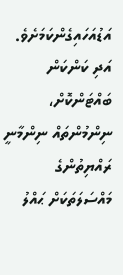އަޑުއަހައިގެންކަމަށެވެ. އަދި ކަންކަން ބައްޓަންކޮށް، ނިންމުންތައް ނިންމާނީ ރައްޔިތުންގެ މައްސަލަތަކަށް ޙައްލު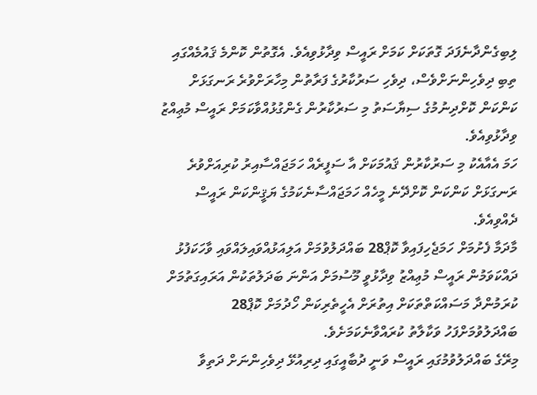ލިބިގެންދާނެފަދަ ގޮތަކަށް ކަމަށް ރައީސް ވިދާޅުވިއެވެ. އެގޮތުން ކޮންމެ ޤައުމެއްގައި ތިބި ދިވެހިންނަށްވެސް، ދިވެހި ސަރުކާރުގެ ފަރާތުން މިހާރަށްވުރެ ރަނގަޅަށް ކަންކަން ކޮށްދިނުމުގެ ސިޔާސަތު މި ސަރުކާރުން ގެންގުޅުއްވާކަމަށް ރައީސް މުޢިއްޒު ވިދާޅުވިއެވެ.
ހަމަ އެއާއެކު މި ސަރުކާރުން ޤައުމަކަށް އާ ސަފީރެއް ހަމަޖައްސާއިރު ކުރިއަށްވުރެ ރަނގަޅަށް ކަންކަން ކޮށްދޭނެ މީހެއް ހަމަޖައްސާނެކަމުގެ ޔަޤީންކަން ރައީސް ދެއްވިއެވެ.
މާދަމާ ފެށުމަށް ހަމަޖެހިފައިވާ ކޮޕް28 ބައްދަލުވުމަށް އަލިއަޅުއްވައިލައްވައި ވާހަކަފުޅު ދައްކަވަމުން ރައީސް މުޢިއްޒު ވިދާޅުވީ މޫސުމަށް އަންނަ ބަދަލުތަކުން އަރައިގަތުމަށް ކުރަމުންދާ މަސައްކަތްތަކަށް އިތުރަށް އެހީތެރިކަން ހޯދުމަށް ކޮޕް28 ބައްދަލުވުމަށްފަހު ވަކާލާތު ކުރައްވާނެކަމަށެވެ.
މިރޭގެ ބައްދަލުވުމުގައި ރައީސް ވަނީ ދުބާއީގައި ދިރިއުޅޭ ދިވެހިންނަށް ދަތިވާ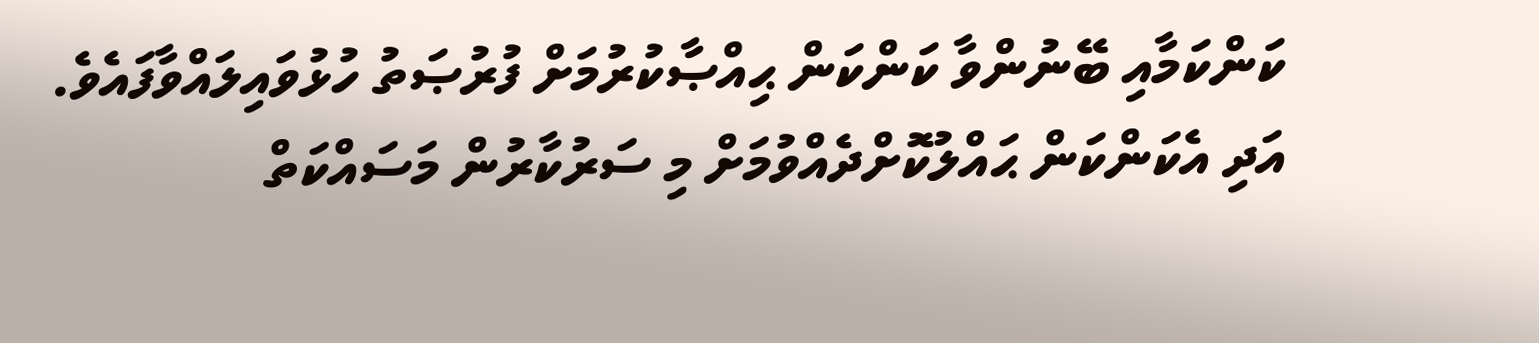ކަންކަމާއި ބޭނުންވާ ކަންކަން ޙިއްޞާކުރުމަށް ފުރުޞަތު ހުޅުވައިލައްވާފައެވެ. އަދި އެކަންކަން ޙައްލުކޮށްދެއްވުމަށް މި ސަރުކާރުން މަސައްކަތް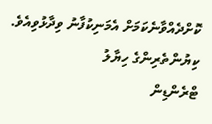ކޮށްދެއްވާނެކަމަށް އެމަނިކުފާނު ވިދާޅުވިއެވެ.
ކިޔުންތެރިންގެ ހިޔާލު
ޓްރެންޑިން